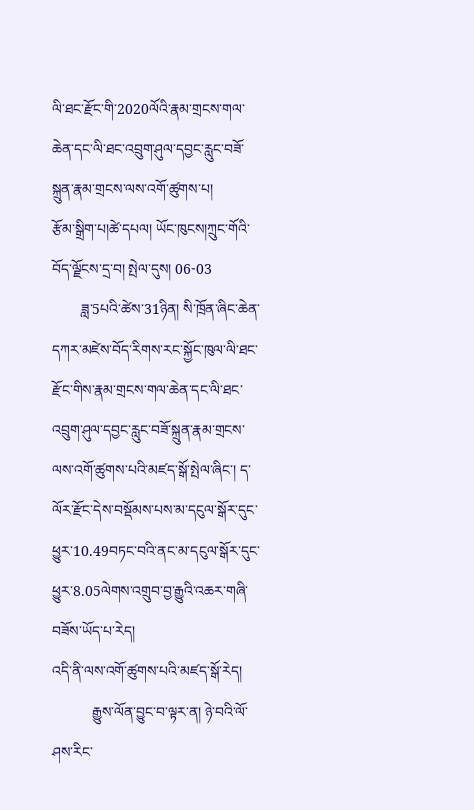ལི་ཐང་རྫོང་གི་2020ལོའི་རྣམ་གྲངས་གལ་ཆེན་དང་ལི་ཐང་འབྲུག་ཤུལ་དབྱང་རླུང་བཟོ་སྐྲུན་རྣམ་གྲངས་ལས་འགོ་ཚུགས་པ།
རྩོམ་སྒྲིག་པ།ཚེ་དཔལ། ཡོང་ཁུངས།ཀྲུང་གོའི་བོད་ལྗོངས་དྲ་བ། སྤེལ་དུས། 06-03
        ཟླ་5པའི་ཚེས་31ཉིན། སི་ཁྲོན་ཞིང་ཆེན་དཀར་མཛེས་བོད་རིགས་རང་སྐྱོང་ཁུལ་ལི་ཐང་རྫོང་གིས་རྣམ་གྲངས་གལ་ཆེན་དང་ལི་ཐང་འབྲུག་ཤུལ་དབྱང་རླུང་བཟོ་སྐྲུན་རྣམ་གྲངས་ལས་འགོ་ཚུགས་པའི་མཛད་སྒོ་སྤེལ་ཞིང་། ད་ལོར་རྫོང་དེས་བསྡོམས་པས་མ་དངུལ་སྒོར་དུང་ཕྱུར་10.49བཏང་བའི་ནང་མ་དངུལ་སྒོར་དུང་ཕྱུར་8.05ལེགས་འགྲུབ་བྱ་རྒྱུའི་འཆར་གཞི་བཟོས་ཡོད་པ་རེད།
འདི་ནི་ལས་འགོ་ཚུགས་པའི་མཛད་སྒོ་རེད།
           རྒྱུས་ལོན་བྱུང་བ་ལྟར་ན། ཉེ་བའི་ལོ་ཤས་རིང་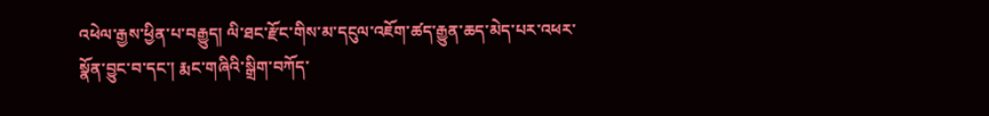འཕེལ་རྒྱས་ཕྱིན་པ་བརྒྱུད། ལི་ཐང་རྫོང་གིས་མ་དངུལ་འཇོག་ཚད་རྒྱུན་ཆད་མེད་པར་འཕར་སྣོན་བྱུང་བ་དང་། རྨང་གཞིའི་སྒྲིག་བཀོད་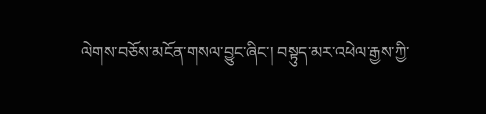ལེགས་བཅོས་མངོན་གསལ་བྱུང་ཞིང་། བསྟུད་མར་འཕེལ་རྒྱས་ཀྱི་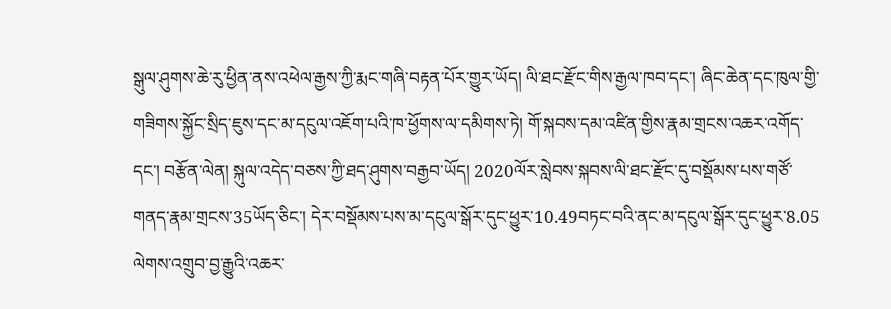སྒུལ་ཤུགས་ཆེ་རུ་ཕྱིན་ནས་འཕེལ་རྒྱས་ཀྱི་རྨང་གཞི་བརྟན་པོར་གྱུར་ཡོད། ལི་ཐང་རྫོང་གིས་རྒྱལ་ཁབ་དང་། ཞིང་ཆེན་དང་ཁུལ་གྱི་གཟིགས་སྐྱོང་སྲིད་ཇུས་དང་མ་དངུལ་འཇོག་པའི་ཁ་ཕྱོགས་ལ་དམིགས་ཏེ། གོ་སྐབས་དམ་འཛིན་གྱིས་རྣམ་གྲངས་འཆར་འགོད་དང་། བརྩོན་ལེན། སྐུལ་འདེད་བཅས་ཀྱི་ཐད་ཤུགས་བརྒྱབ་ཡོད། 2020ལོར་སླེབས་སྐབས་ལི་ཐང་རྫོང་དུ་བསྡོམས་པས་གཙོ་གནད་རྣམ་གྲངས་35ཡོད་ཅིང་། དེར་བསྡོམས་པས་མ་དངུལ་སྒོར་དུང་ཕྱུར་10.49བཏང་བའི་ནང་མ་དངུལ་སྒོར་དུང་ཕྱུར་8.05 ལེགས་འགྲུབ་བྱ་རྒྱུའི་འཆར་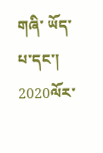གཞི་ ཡོད་པ་དང་། 2020ལོར་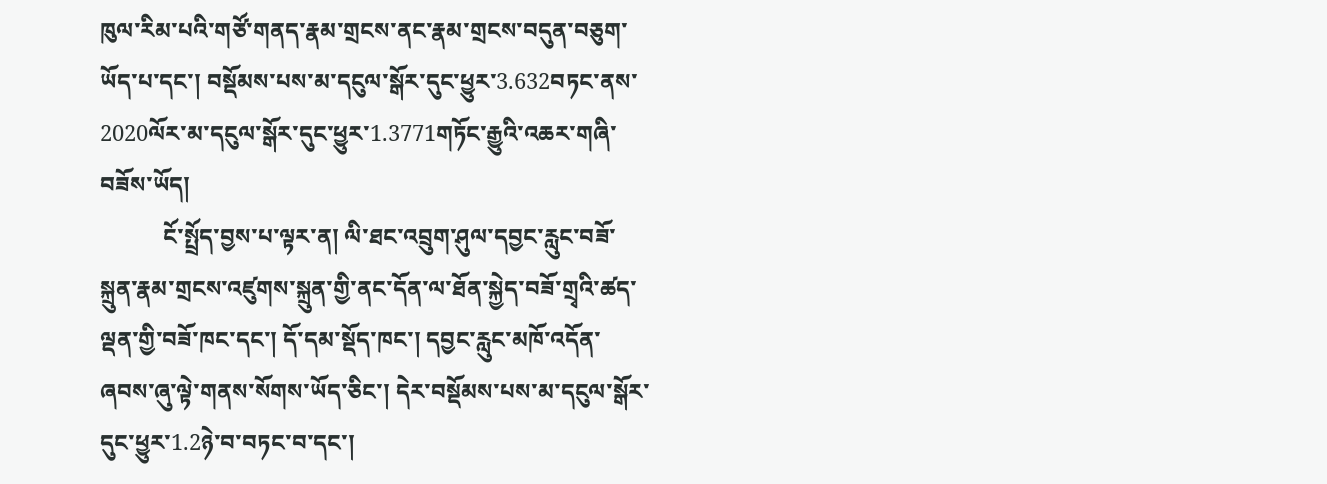ཁུལ་རིམ་པའི་གཙོ་གནད་རྣམ་གྲངས་ནང་རྣམ་གྲངས་བདུན་བཅུག་ཡོད་པ་དང་། བསྡོམས་པས་མ་དངུལ་སྒོར་དུང་ཕྱུར་3.632བཏང་ནས་2020ལོར་མ་དངུལ་སྒོར་དུང་ཕྱུར་1.3771གཏོང་རྒྱུའི་འཆར་གཞི་བཟོས་ཡོད།
           ངོ་སྤྲོད་བྱས་པ་ལྟར་ན། ལི་ཐང་འབྲུག་ཤུལ་དབྱང་རླུང་བཟོ་སྐྲུན་རྣམ་གྲངས་འཛུགས་སྐྲུན་གྱི་ནང་དོན་ལ་ཐོན་སྐྱེད་བཟོ་གྲྭའི་ཚད་ལྡན་གྱི་བཟོ་ཁང་དང་། དོ་དམ་སྡོད་ཁང་། དབྱང་རླུང་མཁོ་འདོན་ཞབས་ཞུ་ལྟེ་གནས་སོགས་ཡོད་ཅིང་། དེར་བསྡོམས་པས་མ་དངུལ་སྒོར་དུང་ཕྱུར་1.2ཉེ་བ་བཏང་བ་དང་།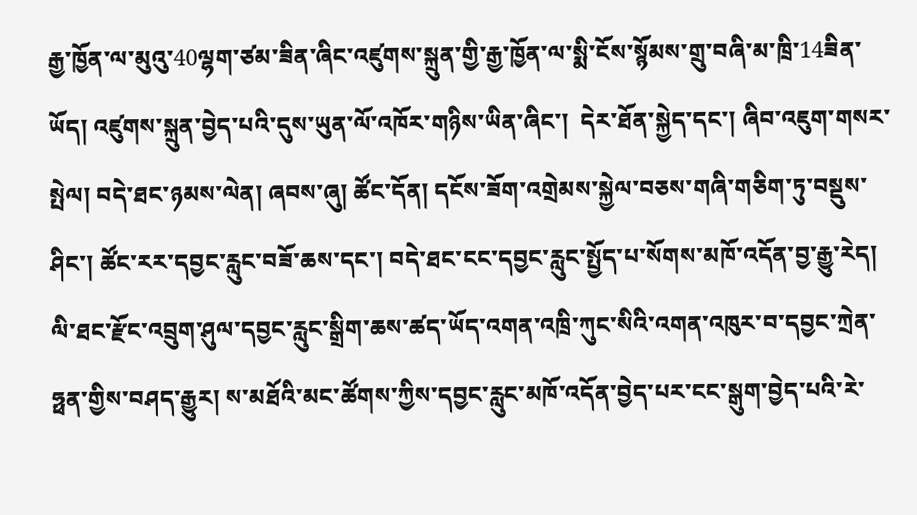རྒྱ་ཁྱོན་ལ་མུའུ་40ལྷག་ཙམ་ཟིན་ཞིང་འཛུགས་སྐྲུན་གྱི་རྒྱ་ཁྱོན་ལ་སྨི་ངོས་སྙོམས་གྲུ་བཞི་མ་ཁྲི་14ཟིན་ཡོད། འཛུགས་སྐྲུན་བྱེད་པའི་དུས་ཡུན་ལོ་འཁོར་གཉིས་ཡིན་ཞིང་།  དེར་ཐོན་སྐྱེད་དང་། ཞིབ་འཇུག་གསར་སྤེལ། བདེ་ཐང་ཉམས་ལེན། ཞབས་ཞུ། ཚོང་དོན། དངོས་ཟོག་འགྲེམས་སྐྱེལ་བཅས་གཞི་གཅིག་ཏུ་བསྡུས་ཤིང་། ཚོང་རར་དབྱང་རླུང་བཟོ་ཆས་དང་། བདེ་ཐང་ངང་དབྱང་རླུང་སྤྱོད་པ་སོགས་མཁོ་འདོན་བྱ་རྒྱུ་རེད། ལི་ཐང་རྫོང་འབྲུག་ཤུལ་དབྱང་རླུང་སྒྲིག་ཆས་ཚད་ཡོད་འགན་འཁྲི་ཀུང་སིའི་འགན་འཁུར་བ་དབྱང་ཀྲེན་ཧྥན་གྱིས་བཤད་རྒྱུར། ས་མཐོའི་མང་ཚོགས་ཀྱིས་དབྱང་རླུང་མཁོ་འདོན་བྱེད་པར་ངང་སྒུག་བྱེད་པའི་རེ་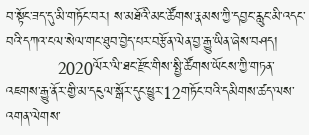བ་སྟོང་ཟད་དུ་མི་གཏོང་བར། ས་མཐོའི་མང་ཚོགས་རྣམས་ཀྱི་དབྱང་རླུང་མི་འདང་བའི་དཀའ་ངལ་སེལ་གང་ཐུབ་བྱེད་པར་བརྩོན་ལེན་བྱ་རྒྱུ་ཡིན་ཞེས་བཤད།
           2020ལོར་ལི་ཐང་རྫོང་གིས་སྤྱི་ཚོགས་ཡོངས་ཀྱི་གཏན་འཇགས་རྒྱུ་ནོར་གྱི་མ་དངུལ་སྒོར་དུང་ཕྱུར་12གཏོང་བའི་དམིགས་ཚད་ལས་འགན་ལེགས་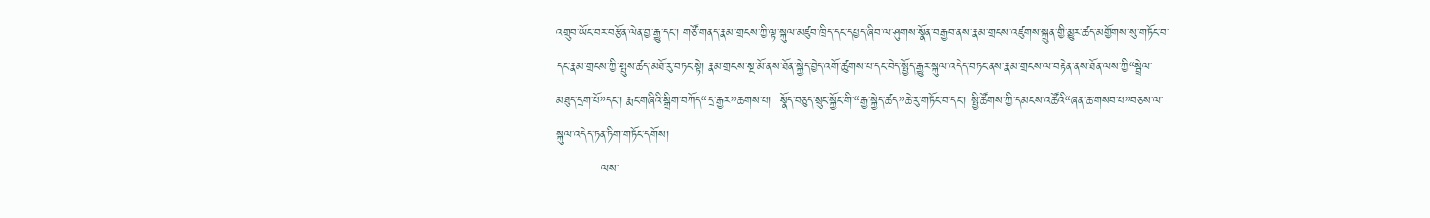འགྲུབ་ཡོང་བར་བརྩོན་ལེན་བྱ་རྒྱུ་དང་། གཙོ་གནད་རྣམ་གྲངས་ཀྱི་ལྟ་སྐུལ་མཛུབ་ཁྲིད་དང་དཔྱད་ཞིབ་ལ་ཤུགས་སྣོན་བརྒྱབ་ནས་རྣམ་གྲངས་འཛུགས་སྐྲུན་གྱི་མྱུར་ཚད་མགྱོགས་སུ་གཏོང་བ་དང་རྣམ་གྲངས་ཀྱི་སྤུས་ཚད་མཐོ་རུ་བཏང་སྟེ། རྣམ་གྲངས་སྔ་མོ་ནས་ཐོན་སྐྱེད་བྱེད་འགོ་ཚུགས་པ་དང་བེད་སྤྱོད་རྒྱུར་སྐུལ་འདེད་བཏང་ནས་རྣམ་གྲངས་ལ་བརྟེན་ནས་ཐོན་ལས་ཀྱི“སྦྲེལ་མཐུད་དྲག་པོ”དང་། རྨང་གཞིའི་སྒྲིག་བཀོད“དྲ་རྒྱར”ཆགས་པ།  སྣོད་བཅུད་སྲུང་སྐྱོང་གི་“རྒྱ་སྐྱེད་ཚད”ཆེ་རུ་གཏོང་བ་དང་། སྤྱི་ཚོགས་ཀྱི་དམངས་འཚོའི“ཞན་ཆ་གསབ་པ”བཅས་ལ་སྐུལ་འདེད་ཏན་ཏིག་གཏོང་དགོས།
           ལས་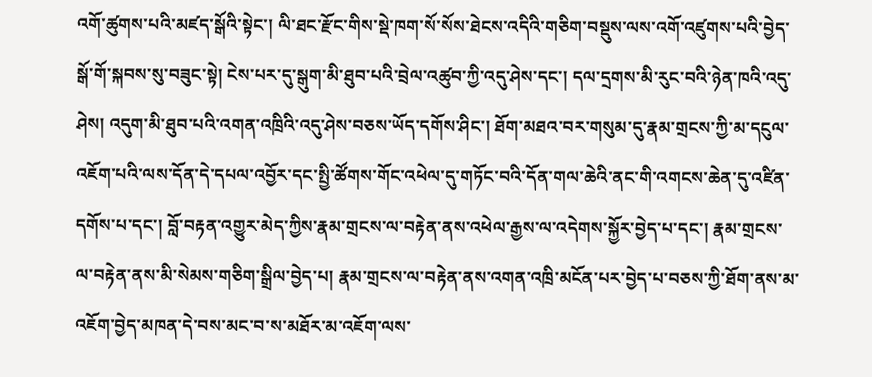འགོ་ཚུགས་པའི་མཛད་སྒོའི་སྟེང་། ལི་ཐང་རྫོང་གིས་སྡེ་ཁག་སོ་སོས་ཐེངས་འདིའི་གཅིག་བསྡུས་ལས་འགོ་འཛུགས་པའི་བྱེད་སྒོ་གོ་སྐབས་སུ་བཟུང་སྟེ། ངེས་པར་དུ་སྒུག་མི་ཐུབ་པའི་བྲེལ་འཚུབ་ཀྱི་འདུ་ཤེས་དང་། དལ་དྲགས་མི་རུང་བའི་ཉེན་ཁའི་འདུ་ཤེས། འདུག་མི་ཐུབ་པའི་འགན་འཁྲིའི་འདུ་ཤེས་བཅས་ཡོད་དགོས་ཤིང་། ཐོག་མཐའ་བར་གསུམ་དུ་རྣམ་གྲངས་ཀྱི་མ་དངུལ་འཇོག་པའི་ལས་དོན་དེ་དཔལ་འབྱོར་དང་སྤྱི་ཚོགས་གོང་འཕེལ་དུ་གཏོང་བའི་དོན་གལ་ཆེའི་ནང་གི་འགངས་ཆེན་དུ་འཛིན་དགོས་པ་དང་། བློ་བརྟན་འགྱུར་མེད་ཀྱིས་རྣམ་གྲངས་ལ་བརྟེན་ནས་འཕེལ་རྒྱས་ལ་འདེགས་སྐྱོར་བྱེད་པ་དང་། རྣམ་གྲངས་ལ་བརྟེན་ནས་མི་སེམས་གཅིག་སྒྲིལ་བྱེད་པ། རྣམ་གྲངས་ལ་བརྟེན་ནས་འགན་འཁྲི་མངོན་པར་བྱེད་པ་བཅས་ཀྱི་ཐོག་ནས་མ་འཇོག་བྱེད་མཁན་དེ་བས་མང་བ་ས་མཐོར་མ་འཇོག་ལས་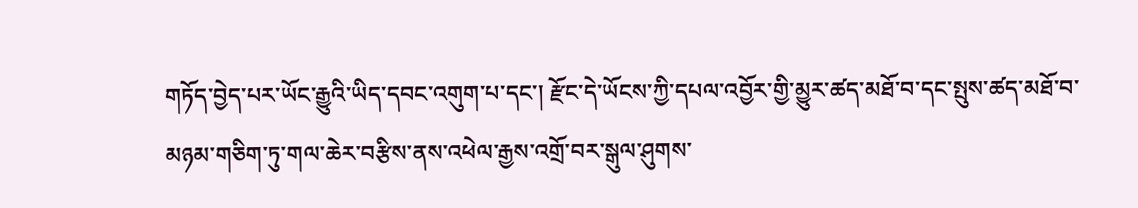གཏོད་བྱེད་པར་ཡོང་རྒྱུའི་ཡིད་དབང་འགུག་པ་དང་། རྫོང་དེ་ཡོངས་ཀྱི་དཔལ་འབྱོར་གྱི་མྱུར་ཚད་མཐོ་བ་དང་སྤུས་ཚད་མཐོ་བ་མཉམ་གཅིག་ཏུ་གལ་ཆེར་བརྩིས་ནས་འཕེལ་རྒྱས་འགྲོ་བར་སྒུལ་ཤུགས་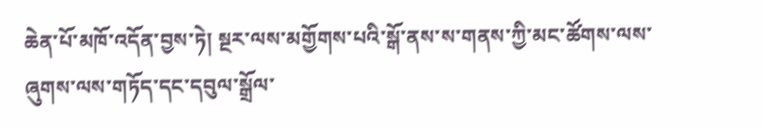ཆེན་པོ་མཁོ་འདོན་བྱས་ཏེ། སྔར་ལས་མགྱོགས་པའི་སྒོ་ནས་ས་གནས་ཀྱི་མང་ཚོགས་ལས་ཞུགས་ལས་གཏོད་དང་དབུལ་སྒྲོལ་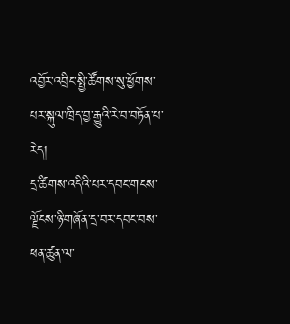འབྱོར་འབྲིང་སྤྱི་ཚོགས་སུ་ཕྱོགས་པར་སྐུལ་ཁྲིད་བྱ་རྒྱུའི་རེ་བ་བཏོན་པ་རེད།
དྲ་ཚིགས་འདིའི་པར་དབང་གངས་ལྗོངས་ཉི་གཞོན་དྲ་བར་དབང་བས་ཕན་ཚུན་ལ་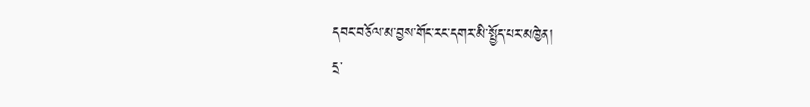དབང་བཅོལ་མ་བྱས་གོང་རང་དགར་མི་སྤྱོད་པར་མཁྱེན།
དྲ་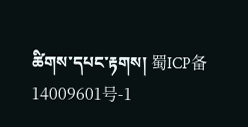ཚིགས་དཔང་རྟགས། 蜀ICP备14009601号-1